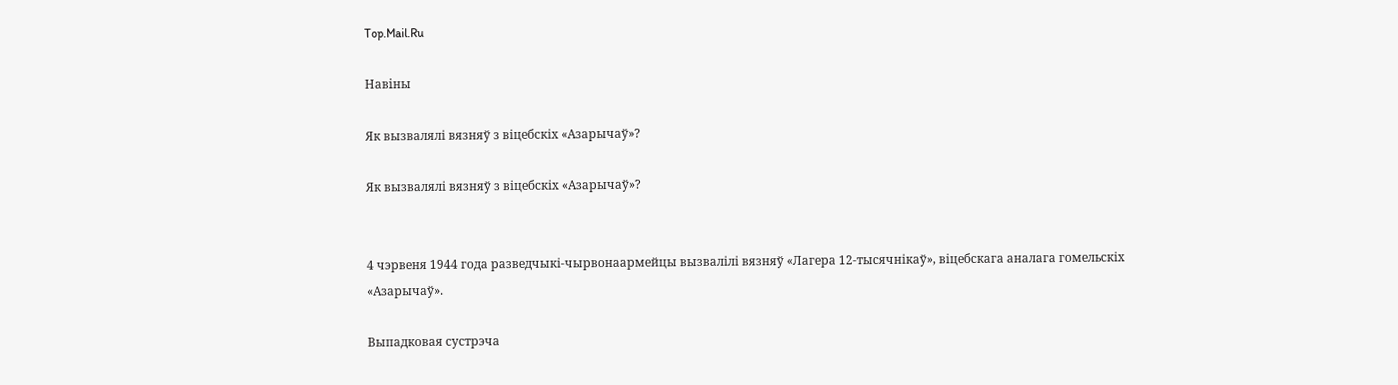Top.Mail.Ru

Навiны

Як вызвалялі вязняў з віцебскіх «Азарычаў»?

Як вызвалялі вязняў з віцебскіх «Азарычаў»?


4 чэрвеня 1944 года разведчыкі-чырвонаармейцы вызвалілі вязняў «Лагера 12-тысячнікаў», віцебскага аналага гомельскіх «Азарычаў».

Выпадковая сустрэча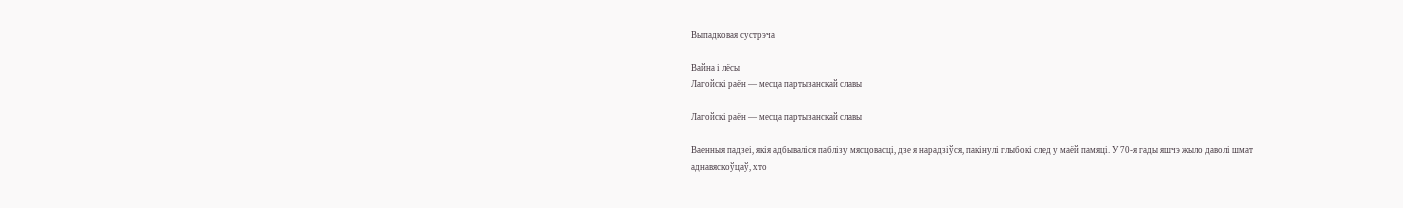Выпадковая сустрэча

Вайна і лёсы
Лагойскі раён — месца партызанскай славы

Лагойскі раён — месца партызанскай славы

Ваенныя падзеі, якія адбываліся паблізу мясцовасці, дзе я нарадзіўся, пакінулі глыбокі след у маёй памяці. У 70-я гады яшчэ жыло даволі шмат аднавяскоўцаў, хто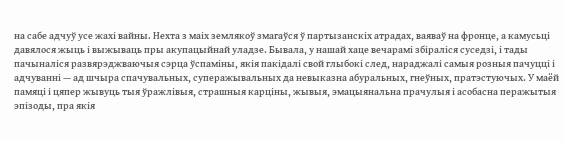на сабе адчуў усе жахі вайны. Нехта з маіх землякоў змагаўся ў партызанскіх атрадах, ваяваў на фронце, а камусьці давялося жыць і выжываць пры акупацыйнай уладзе. Бывала, у нашай хаце вечарамі збіраліся суседзі, і тады пачыналіся развярэджваючыя сэрца ўспаміны, якія пакідалі свой глыбокі след, нараджалі самыя розныя пачуцці і адчуванні — ад шчыра спачувальных, суперажывальных да невыказна абуральных, гнеўных, пратэстуючых. У маёй памяці і цяпер жывуць тыя ўражлівыя, страшныя карціны, жывыя, эмацыянальна прачулыя і асобасна перажытыя эпізоды, пра якія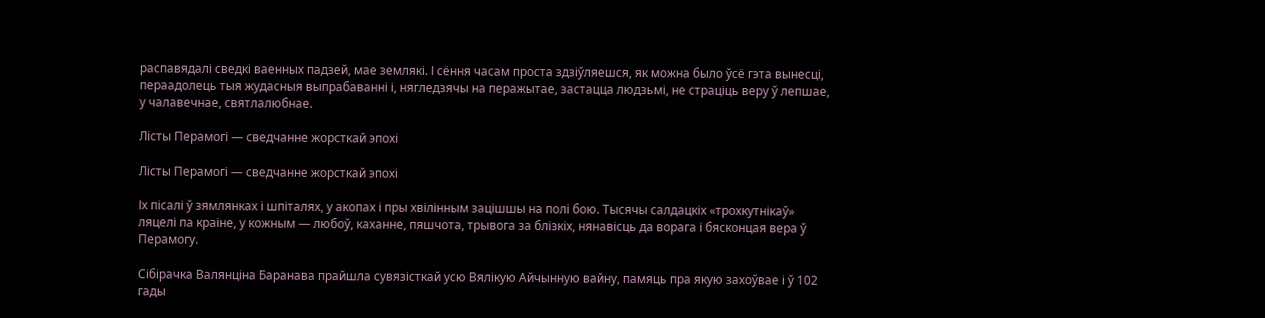распавядалі сведкі ваенных падзей, мае землякі. І сёння часам проста здзіўляешся, як можна было ўсё гэта вынесці, пераадолець тыя жудасныя выпрабаванні і, нягледзячы на перажытае, застацца людзьмі, не страціць веру ў лепшае, у чалавечнае, святлалюбнае.

Лісты Перамогі — сведчанне жорсткай эпохі

Лісты Перамогі — сведчанне жорсткай эпохі

Іх пісалі ў зямлянках і шпіталях, у акопах і пры хвілінным зацішшы на полі бою. Тысячы салдацкіх «трохкутнікаў» ляцелі па краіне, у кожным — любоў, каханне, пяшчота, трывога за блізкіх, нянавісць да ворага і бясконцая вера ў Перамогу.

Сібірачка Валянціна Баранава прайшла сувязісткай усю Вялікую Айчынную вайну, памяць пра якую захоўвае і ў 102 гады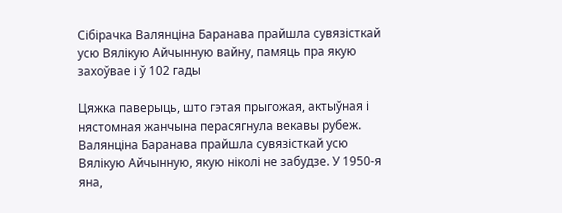Сібірачка Валянціна Баранава прайшла сувязісткай усю Вялікую Айчынную вайну, памяць пра якую захоўвае і ў 102 гады

Цяжка паверыць, што гэтая прыгожая, актыўная і нястомная жанчына перасягнула векавы рубеж. Валянціна Баранава прайшла сувязісткай усю Вялікую Айчынную, якую ніколі не забудзе. У 1950-я яна,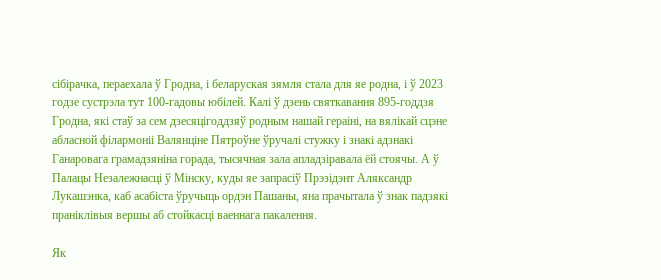сібірачка, пераехала ў Гродна, і беларуская зямля стала для яе родна, і ў 2023 годзе сустрэла тут 100-гадовы юбілей. Калі ў дзень святкавання 895-годдзя Гродна, які стаў за сем дзесяцігоддзяў родным нашай гераіні, на вялікай сцэне абласной філармоніі Валянціне Пятроўне ўручалі стужку і знакі адзнакі Ганаровага грамадзяніна горада, тысячная зала апладзіравала ёй стоячы. А ў Палацы Незалежнасці ў Мінску, куды яе запрасіў Прэзідэнт Аляксандр Лукашэнка, каб асабіста ўручыць ордэн Пашаны, яна прачытала ў знак падзякі праніклівыя вершы аб стойкасці ваеннага пакалення.

Як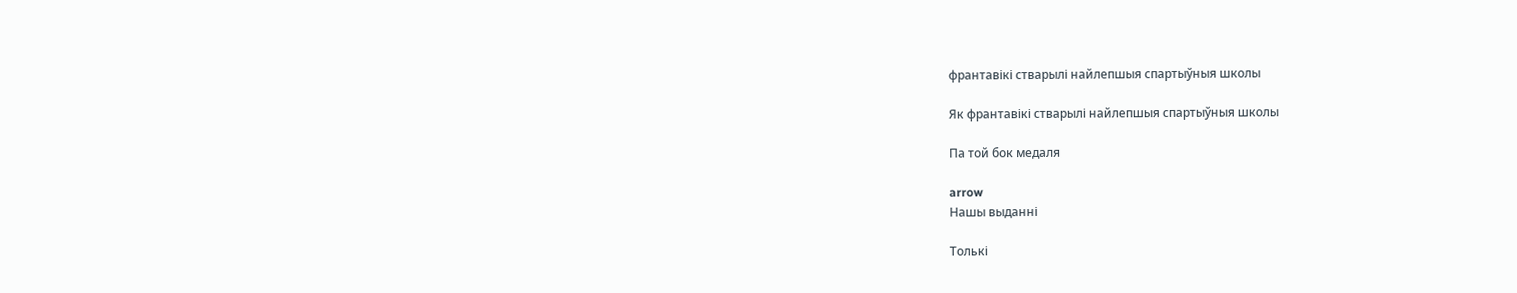франтавікі стварылі найлепшыя спартыўныя школы

Як франтавікі стварылі найлепшыя спартыўныя школы

Па той бок медаля

arrow
Нашы выданні

Толькі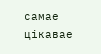самае цікавае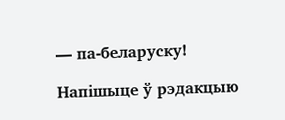— па-беларуску!

Напішыце ў рэдакцыю